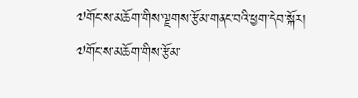༧གོང་ས་མཆོག་གིས་ལྗགས་རྩོམ་གནང་བའི་ཕྱག་དེབ་སྐོར།
༧གོང་ས་མཆོག་གིས་རྩོམ་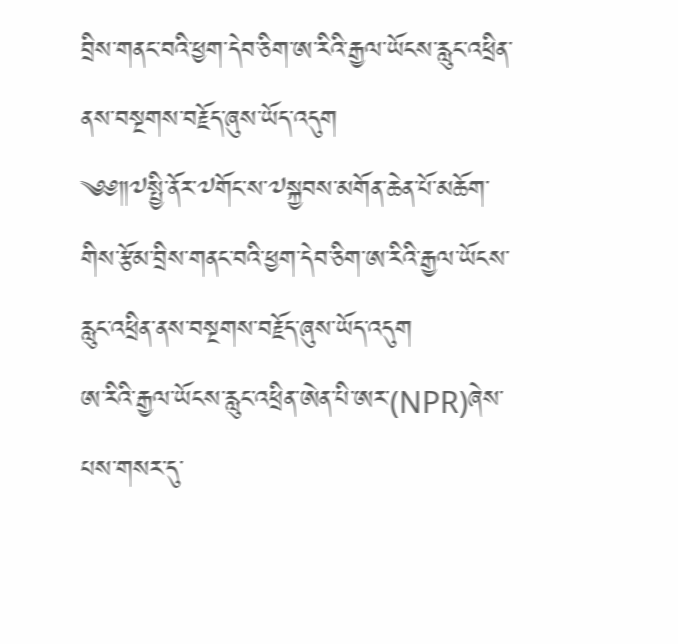བྲིས་གནང་བའི་ཕྱག་དེབ་ཅིག་ཨ་རིའི་རྒྱལ་ཡོངས་རླུང་འཕྲིན་ནས་བསྔགས་བརྗོད་ཞུས་ཡོད་འདུག
༄༅༎༧སྤྱི་ནོར་༧གོང་ས་༧སྐྱབས་མགོན་ཆེན་པོ་མཆོག་གིས་རྩོམ་བྲིས་གནང་བའི་ཕྱག་དེབ་ཅིག་ཨ་རིའི་རྒྱལ་ཡོངས་རླུང་འཕྲིན་ནས་བསྔགས་བརྗོད་ཞུས་ཡོད་འདུག
ཨ་རིའི་རྒྱལ་ཡོངས་རླུང་འཕྲིན་ཨེན་པི་ཨར་(NPR)ཞེས་པས་གསར་དུ་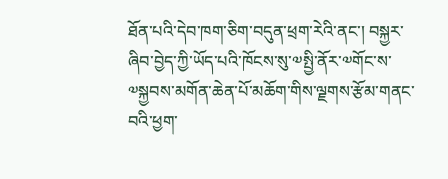ཐོན་པའི་དེབ་ཁག་ཅིག་བདུན་ཕྲག་རེའི་ནང་། བསྐྱར་ཞིབ་བྱེད་ཀྱི་ཡོད་པའི་ཁོངས་སུ་༧སྤྱི་ནོར་༧གོང་ས་༧སྐྱབས་མགོན་ཆེན་པོ་མཆོག་གིས་ལྗགས་རྩོམ་གནང་བའི་ཕྱག་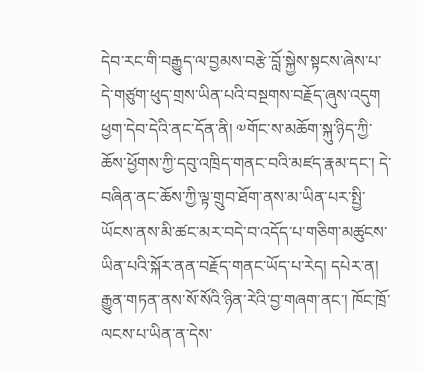དེབ་རང་གི་བརྒྱུད་ལ་བྱམས་བརྩེ་བློ་སྐྱེས་སྟངས་ཞེས་པ་དེ་གཙུག་ཕུད་གྲས་ཡིན་པའི་བསྔགས་བརྗོད་ཞུས་འདུག ཕྱག་དེབ་དེའི་ནང་དོན་ནི། ༧གོང་ས་མཆོག་སྐུ་ཉིད་ཀྱི་ཆོས་ཕྱོགས་ཀྱི་དབུ་འཁྲིད་གནང་བའི་མཛད་རྣམ་དང་། དེ་བཞིན་ནང་ཆོས་ཀྱི་ལྟ་གྲུབ་ཐོག་ནས་མ་ཡིན་པར་སྤྱི་ཡོངས་ནས་མི་ཚང་མར་བདེ་བ་འདོད་པ་གཅིག་མཚུངས་ཡིན་པའི་སྐོར་ནན་བརྗོད་གནང་ཡོད་པ་རེད། དཔེར་ན། རྒྱུན་གཏན་ནས་སོ་སོའི་ཉིན་རེའི་བྱ་གཞག་ནང་། ཁོང་ཁྲོ་ལངས་པ་ཡིན་ན་དེས་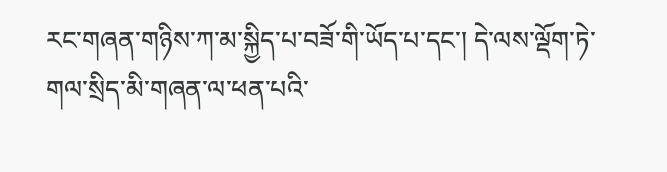རང་གཞན་གཉིས་ཀ་མ་སྐྱིད་པ་བཟོ་གི་ཡོད་པ་དང་། དེ་ལས་ལྡོག་ཏེ་གལ་སྲིད་མི་གཞན་ལ་ཕན་པའི་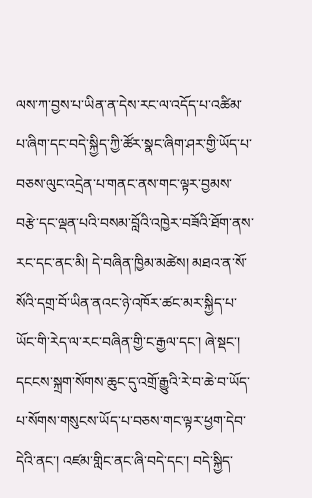ལས་ཀ་བྱས་པ་ཡིན་ན་དེས་རང་ལ་འདོད་པ་འཚིམ་པ་ཞིག་དང་བདེ་སྐྱིད་ཀྱི་ཚོར་སྣང་ཞིག་ཤར་གྱི་ཡོད་པ་བཅས་ལུང་འདྲེན་པ་གནང་ནས་གང་ལྟར་བྱམས་བརྩེ་དང་ལྡན་པའི་བསམ་བློའི་འཁྱེར་བཟོའི་ཐོག་ནས་རང་དང་ནང་མི། དེ་བཞིན་ཁྱིམ་མཚེས། མཐའ་ན་སོ་སོའི་དགྲ་བོ་ཡིན་ནའང་ཉེ་འཁོར་ཚང་མར་སྐྱིད་པ་ཡོང་གི་རེད་ལ་རང་བཞིན་གྱི་ང་རྒྱལ་དང་། ཞེ་སྡང་། དངངས་སྐྲག་སོགས་ཆུང་དུ་འགྲོ་རྒྱུའི་རེ་བ་ཆེ་བ་ཡོད་པ་སོགས་གསུངས་ཡོད་པ་བཅས་གང་ལྟར་ཕྱག་དེབ་དེའི་ནང་། འཛམ་གླིང་ནང་ཞི་བདེ་དང་། བདེ་སྐྱིད་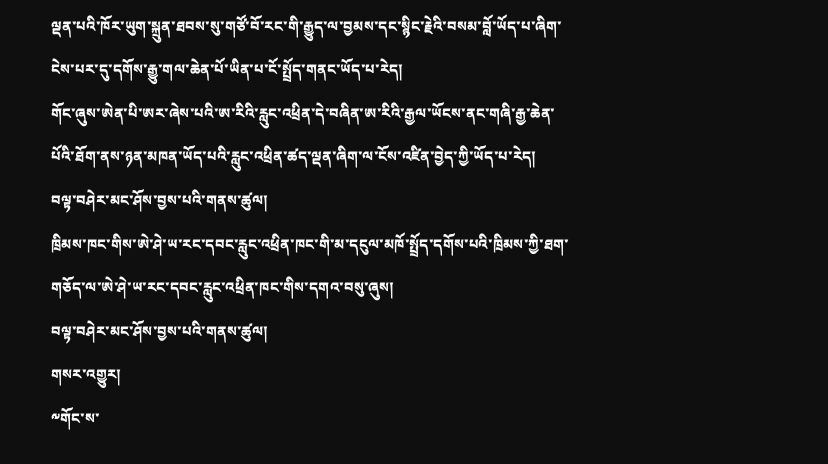ལྡན་པའི་ཁོར་ཡུག་སྐྲུན་ཐབས་སུ་གཙོ་བོ་རང་གི་རྒྱུད་ལ་བྱམས་དང་སྙིང་རྗེའི་བསམ་བློ་ཡོད་པ་ཞིག་ངེས་པར་དུ་དགོས་རྒྱུ་གལ་ཆེན་པོ་ཡིན་པ་ངོ་སྤྲོད་གནང་ཡོད་པ་རེད།
གོང་ཞུས་ཨེན་པི་ཨར་ཞེས་པའི་ཨ་རིའི་རླུང་འཕྲིན་དེ་བཞིན་ཨ་རིའི་རྒྱལ་ཡོངས་ནང་གཞི་རྒྱ་ཆེན་པོའི་ཐོག་ནས་ཉན་མཁན་ཡོད་པའི་རླུང་འཕྲིན་ཚད་ལྡན་ཞིག་ལ་ངོས་འཛིན་བྱེད་ཀྱི་ཡོད་པ་རེད།
བལྟ་བཤེར་མང་ཤོས་བྱས་པའི་གནས་ཚུལ།
ཁྲིམས་ཁང་གིས་ཨེ་ཤེ་ཡ་རང་དབང་རླུང་འཕྲིན་ཁང་གི་མ་དངུལ་མཁོ་སྤྲོད་དགོས་པའི་ཁྲིམས་ཀྱི་ཐག་གཅོད་ལ་ཨེ་ཤེ་ཡ་རང་དབང་རླུང་འཕྲིན་ཁང་གིས་དགའ་བསུ་ཞུས།
བལྟ་བཤེར་མང་ཤོས་བྱས་པའི་གནས་ཚུལ།
གསར་འགྱུར།
༸གོང་ས་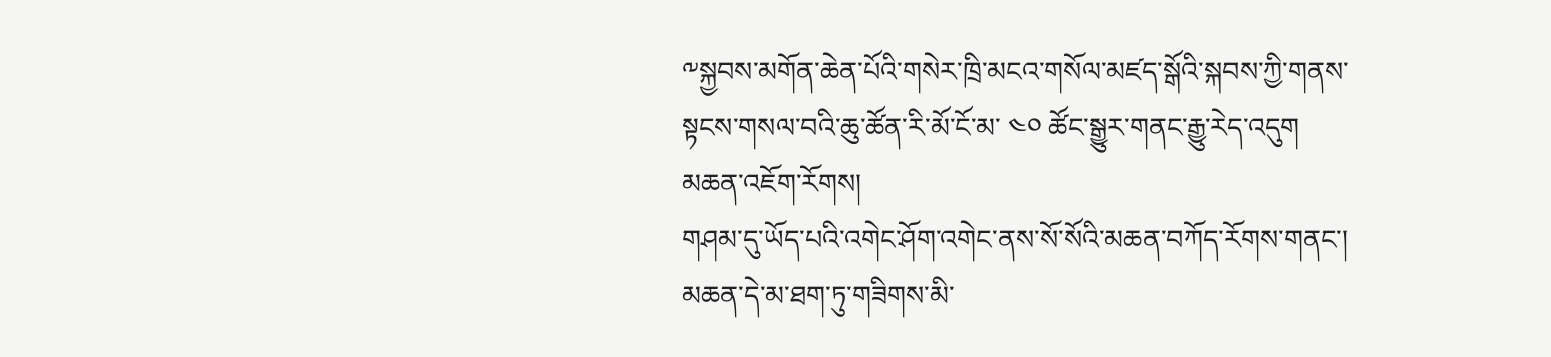༸སྐྱབས་མགོན་ཆེན་པོའི་གསེར་ཁྲི་མངའ་གསོལ་མཛད་སྒོའི་སྐབས་ཀྱི་གནས་སྟངས་གསལ་བའི་ཆུ་ཚོན་རི་མོ་ངོ་མ་ ༤༠ ཚོང་སྒྱུར་གནང་རྒྱུ་རེད་འདུག
མཆན་འཇོག་རོགས།
གཤམ་དུ་ཡོད་པའི་འགེང་ཤོག་འགེང་ནས་སོ་སོའི་མཆན་བཀོད་རོགས་གནང་། མཆན་དེ་མ་ཐག་ཏུ་གཟིགས་མི་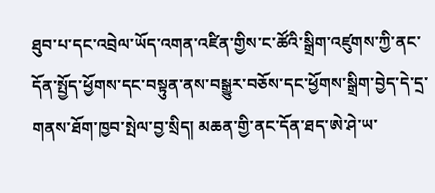ཐུབ་པ་དང་འབྲེལ་ཡོད་འགན་འཛིན་གྱིས་ང་ཚོའི་སྒྲིག་འཛུགས་ཀྱི་ནང་དོན་སྤྱོད་ཕྱོགས་དང་བསྟུན་ནས་བསྒྱུར་བཅོས་དང་ཕྱོགས་སྒྲིག་བྱེད་དེ་དྲ་གནས་ཐོག་ཁྱབ་སྤེལ་བྱ་སྲིད། མཆན་གྱི་ནང་དོན་ཐད་ཨེ་ཤེ་ཡ་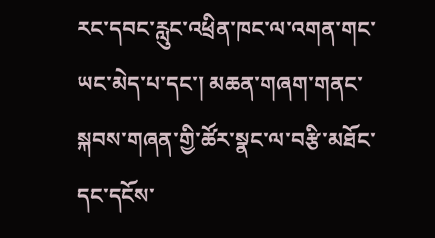རང་དབང་རླུང་འཕྲིན་ཁང་ལ་འགན་གང་ཡང་མེད་པ་དང་། མཆན་གཞག་གནང་སྐབས་གཞན་གྱི་ཚོར་སྣང་ལ་བརྩི་མཐོང་དང་དངོས་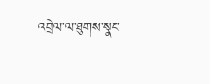འབྲེལ་ལ་ཐུགས་སྣང་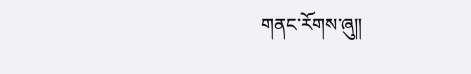གནང་རོགས་ཞུ༎